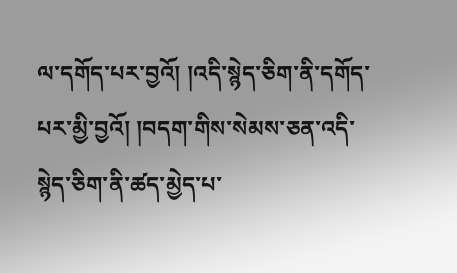ལ་དགོད་པར་བྱའོ། །འདི་སྙེད་ཅིག་ནི་དགོད་པར་མྱི་བྱའོ། །བདག་གིས་སེམས་ཅན་འདི་སྙེད་ཅིག་ནི་ཚད་མྱེད་པ་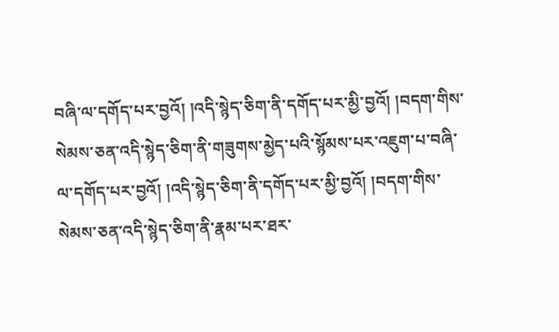བཞི་ལ་དགོད་པར་བྱའོ། །འདི་སྙེད་ཅིག་ནི་དགོད་པར་མྱི་བྱའོ། །བདག་གིས་སེམས་ཅན་འདི་སྙེད་ཅིག་ནི་གཟུགས་མྱེད་པའི་སྙོམས་པར་འཇུག་པ་བཞི་ལ་དགོད་པར་བྱའོ། །འདི་སྙེད་ཅིག་ནི་དགོད་པར་མྱི་བྱའོ། །བདག་གིས་སེམས་ཅན་འདི་སྙེད་ཅིག་ནི་རྣམ་པར་ཐར་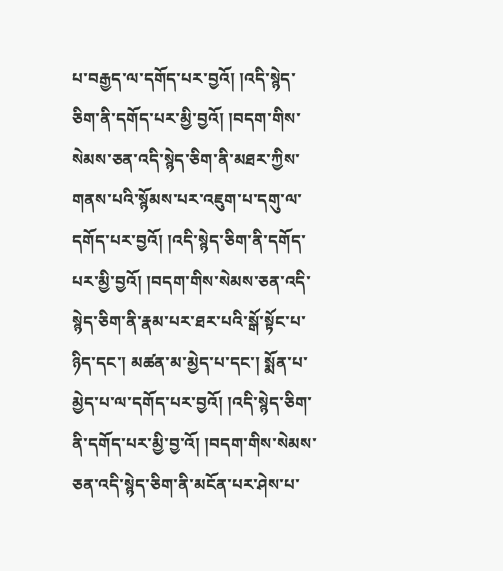པ་བརྒྱད་ལ་དགོད་པར་བྱའོ། །འདི་སྙེད་ཅིག་ནི་དགོད་པར་མྱི་བྱའོ། །བདག་གིས་སེམས་ཅན་འདི་སྙེད་ཅིག་ནི་མཐར་ཀྱིས་གནས་པའི་སྙོམས་པར་འཇུག་པ་དགུ་ལ་དགོད་པར་བྱའོ། །འདི་སྙེད་ཅིག་ནི་དགོད་པར་མྱི་བྱའོ། །བདག་གིས་སེམས་ཅན་འདི་སྙེད་ཅིག་ནི་རྣམ་པར་ཐར་པའི་སྒོ་སྟོང་པ་ཉིད་དང་། མཚན་མ་མྱེད་པ་དང་། སྨོན་པ་མྱེད་པ་ལ་དགོད་པར་བྱའོ། །འདི་སྙེད་ཅིག་ནི་དགོད་པར་མྱི་བྱ་འོ། །བདག་གིས་སེམས་ཅན་འདི་སྙེད་ཅིག་ནི་མངོན་པར་ཤེས་པ་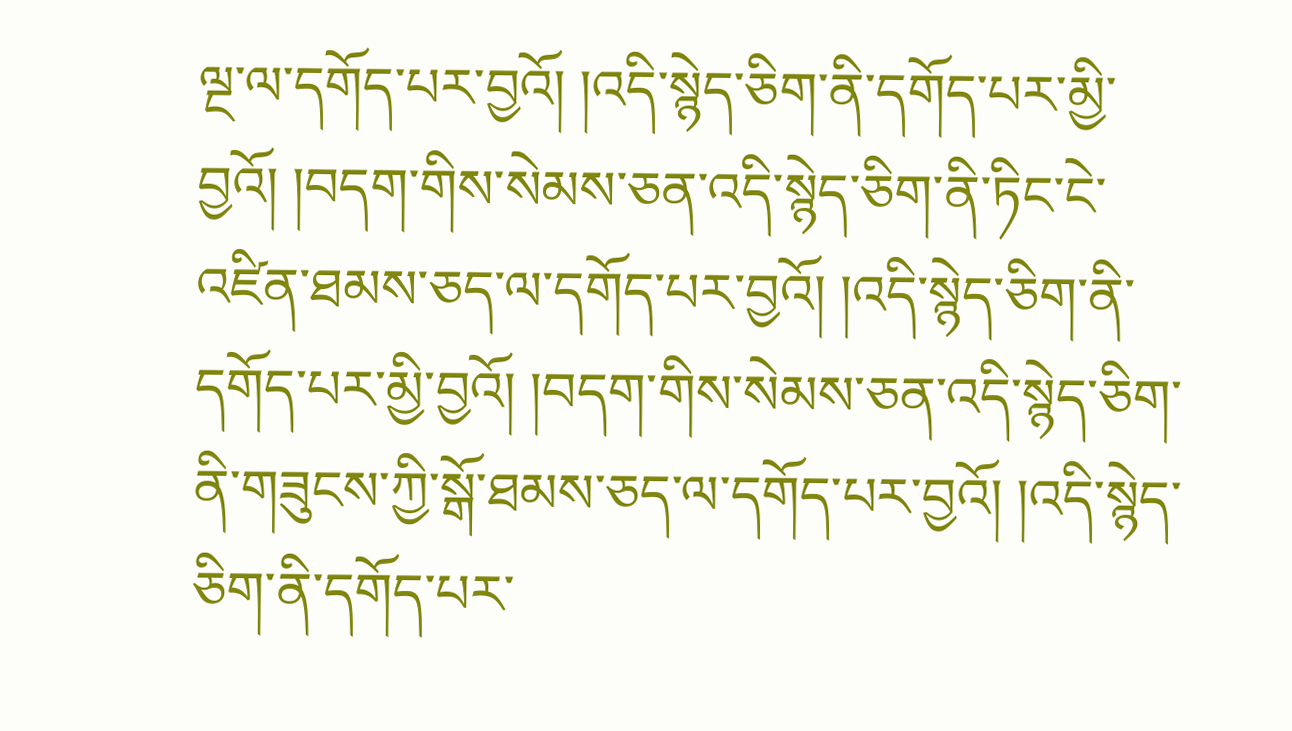ལྔ་ལ་དགོད་པར་བྱའོ། །འདི་སྙེད་ཅིག་ནི་དགོད་པར་མྱི་བྱའོ། །བདག་གིས་སེམས་ཅན་འདི་སྙེད་ཅིག་ནི་ཏིང་ངེ་འཛིན་ཐམས་ཅད་ལ་དགོད་པར་བྱའོ། །འདི་སྙེད་ཅིག་ནི་དགོད་པར་མྱི་བྱའོ། །བདག་གིས་སེམས་ཅན་འདི་སྙེད་ཅིག་ནི་གཟུངས་ཀྱི་སྒོ་ཐམས་ཅད་ལ་དགོད་པར་བྱའོ། །འདི་སྙེད་ཅིག་ནི་དགོད་པར་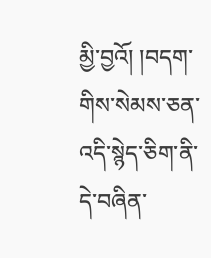མྱི་བྱའོ། །བདག་གིས་སེམས་ཅན་འདི་སྙེད་ཅིག་ནི་དེ་བཞིན་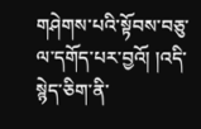གཤེགས་པའི་སྟོབས་བཅུ་ལ་དགོད་པར་བྱའོ། །འདི་སྙེད་ཅིག་ནི་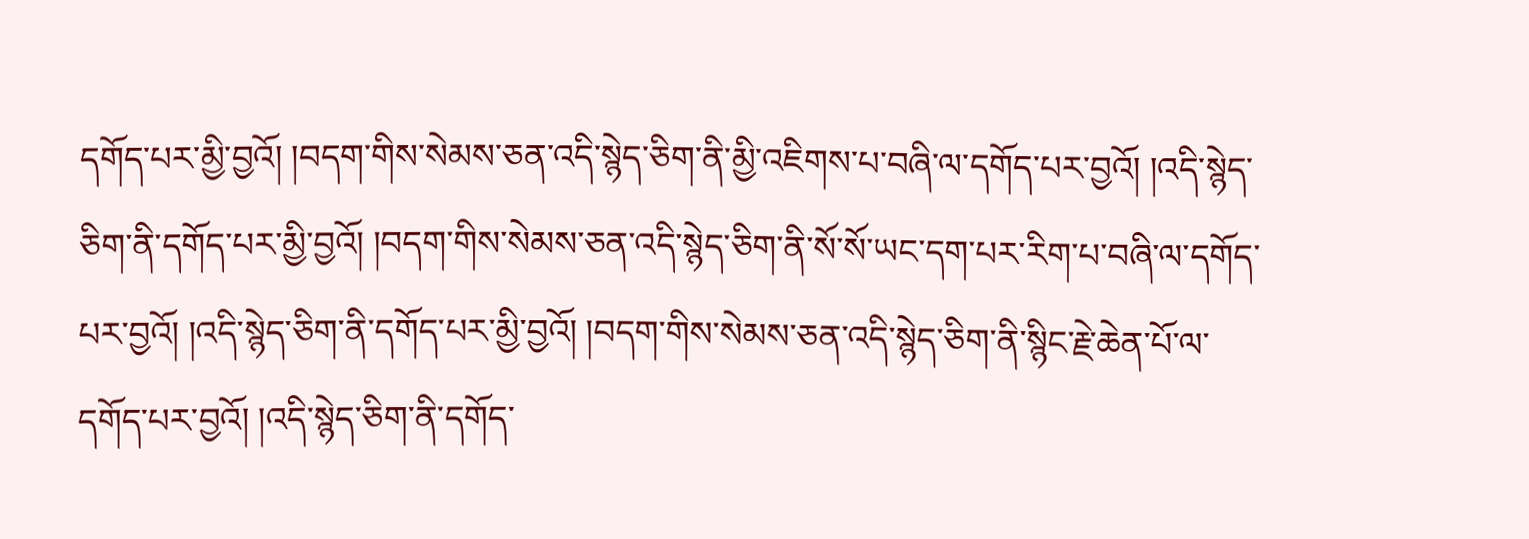དགོད་པར་མྱི་བྱའོ། །བདག་གིས་སེམས་ཅན་འདི་སྙེད་ཅིག་ནི་མྱི་འཇིགས་པ་བཞི་ལ་དགོད་པར་བྱའོ། །འདི་སྙེད་ཅིག་ནི་དགོད་པར་མྱི་བྱའོ། །བདག་གིས་སེམས་ཅན་འདི་སྙེད་ཅིག་ནི་སོ་སོ་ཡང་དག་པར་རིག་པ་བཞི་ལ་དགོད་པར་བྱའོ། །འདི་སྙེད་ཅིག་ནི་དགོད་པར་མྱི་བྱའོ། །བདག་གིས་སེམས་ཅན་འདི་སྙེད་ཅིག་ནི་སྙིང་རྗེ་ཆེན་པོ་ལ་དགོད་པར་བྱའོ། །འདི་སྙེད་ཅིག་ནི་དགོད་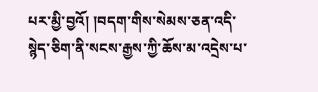པར་མྱི་བྱའོ། །བདག་གིས་སེམས་ཅན་འདི་སྙེད་ཅིག་ནི་སངས་རྒྱས་ཀྱི་ཆོས་མ་འདྲེས་པ་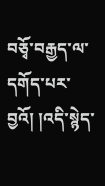བཅྭོ་བརྒྱད་ལ་དགོད་པར་བྱའོ། །འདི་སྙེད་